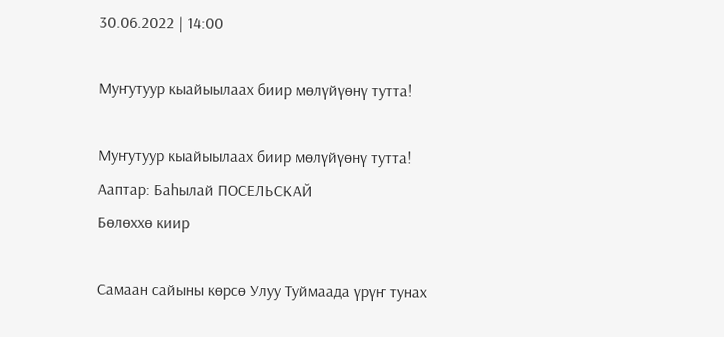30.06.2022 | 14:00

Муҥутуур кыайыылаах биир мөлүйүөнү тутта!

Муҥутуур кыайыылаах биир мөлүйүөнү тутта!
Ааптар: Баһылай ПОСЕЛЬСКАЙ
Бөлөххө киир

Самаан сайыны көрсө Улуу Туймаада үрүҥ тунах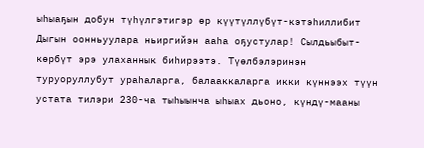ыһыаҕын добун түһүлгэтигэр өр күүтүллүбүт-кэтэһиллибит Дыгын оонньуулара ньиргийэн ааһа оҕустулар! Сылдьыбыт-көрбүт эрэ улаханнык биһирээтэ. Түөлбэлэринэн туруоруллубут ураһаларга, балааккаларга икки күннээх түүн устата тилэри 230-ча тыһыынча ыһыах дьоно, күндү-мааны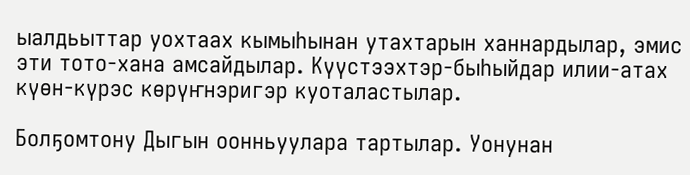ыалдьыттар уохтаах кымыһынан утахтарын ханнардылар, эмис эти тото-хана амсайдылар. Күүстээхтэр-быһыйдар илии-атах күөн-күрэс көрүҥнэригэр куоталастылар.

Болҕомтону Дыгын оонньуулара тартылар. Уонунан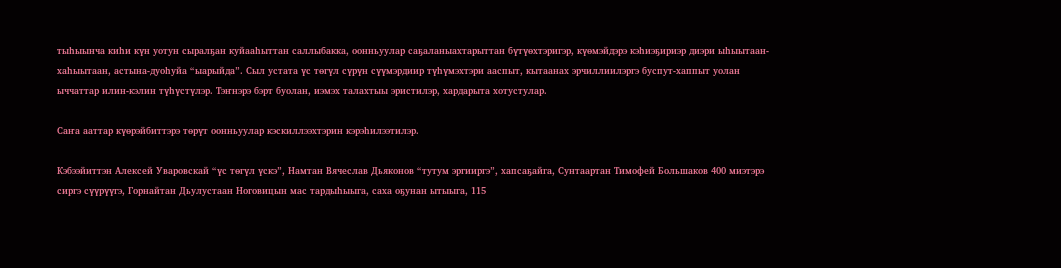тыһыынча киһи күн уотун сыралҕан куйааһыттан саллыбакка, оонньуулар саҕаланыахтарыттан бүтүөхтэригэр, күөмэйдэрэ кэһиэҕириэр диэри ыһыытаан-хаһыытаан, астына-дуоһуйа “ыарыйда”. Сыл устата үс төгүл сүрүн сүүмэрдиир түһүмэхтэри ааспыт, кытаанах эрчиллиилэргэ буспут-хаппыт уолан ыччаттар илин-кэлин түһүстүлэр. Тэҥнэрэ бэрт буолан, иэмэх талахтыы эристилэр, хардарыта хотустулар.

Саҥа ааттар күөрэйбиттэрэ төрүт оонньуулар кэскиллээхтэрин кэрэһилээтилэр.

Кэбээйиттэн Алексей Уваровскай “үс төгүл үскэ”, Намтан Вячеслав Дьяконов “тутум эргииргэ”, хапсаҕайга, Сунтаартан Тимофей Большаков 400 миэтэрэ сиргэ сүүрүүгэ, Горнайтан Дьулустаан Ноговицын мас тардыһыыга, саха оҕунан ытыыга, 115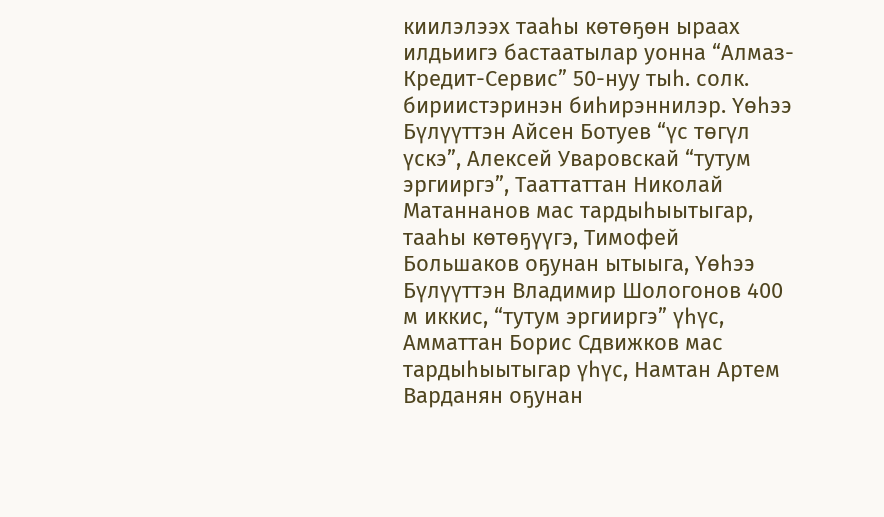киилэлээх тааһы көтөҕөн ыраах илдьиигэ бастаатылар уонна “Алмаз-Кредит-Сервис” 50-нуу тыһ. солк. бириистэринэн биһирэннилэр. Үөһээ Бүлүүттэн Айсен Ботуев “үс төгүл үскэ”, Алексей Уваровскай “тутум эргииргэ”, Тааттаттан Николай Матаннанов мас тардыһыытыгар, тааһы көтөҕүүгэ, Тимофей Большаков оҕунан ытыыга, Үөһээ Бүлүүттэн Владимир Шологонов 400 м иккис, “тутум эргииргэ” үһүс, Амматтан Борис Сдвижков мас тардыһыытыгар үһүс, Намтан Артем Варданян оҕунан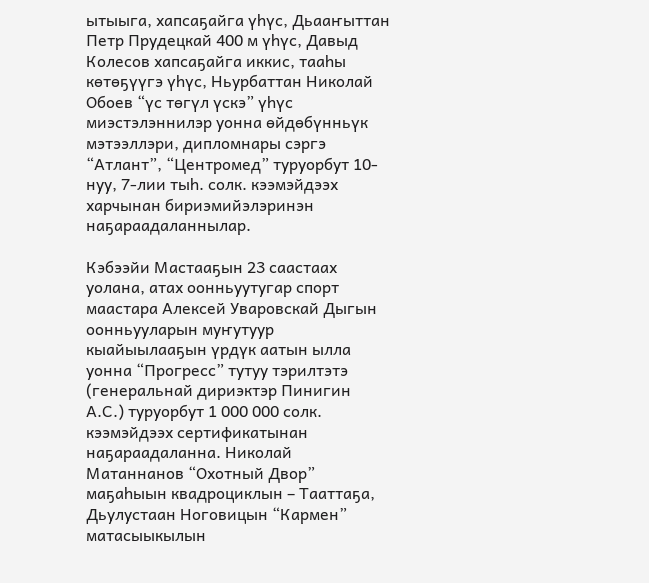ытыыга, хапсаҕайга үһүс, Дьааҥыттан Петр Прудецкай 400 м үһүс, Давыд Колесов хапсаҕайга иккис, тааһы көтөҕүүгэ үһүс, Ньурбаттан Николай Обоев “үс төгүл үскэ” үһүс миэстэлэннилэр уонна өйдөбүнньүк мэтээллэри, дипломнары сэргэ “Атлант”, “Центромед” туруорбут 10-нуу, 7-лии тыһ. солк. кээмэйдээх харчынан бириэмийэлэринэн наҕараадаланнылар.

Кэбээйи Мастааҕын 23 саастаах уолана, атах оонньуутугар спорт маастара Алексей Уваровскай Дыгын оонньууларын муҥутуур кыайыылааҕын үрдүк аатын ылла уонна “Прогресс” тутуу тэрилтэтэ (генеральнай дириэктэр Пинигин А.С.) туруорбут 1 000 000 солк. кээмэйдээх сертификатынан наҕараадаланна. Николай Матаннанов “Охотный Двор” маҕаһыын квадроциклын – Тааттаҕа, Дьулустаан Ноговицын “Кармен” матасыыкылын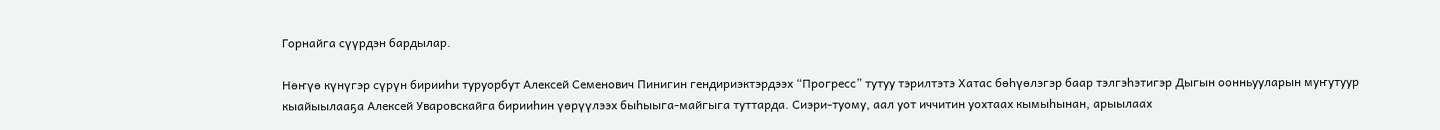Горнайга сүүрдэн бардылар.

Нөҥүө күнүгэр сүрүн бирииһи туруорбут Алексей Семенович Пинигин гендириэктэрдээх “Прогресс” тутуу тэрилтэтэ Хатас бөһүөлэгэр баар тэлгэһэтигэр Дыгын оонньууларын муҥутуур кыайыылааҕа Алексей Уваровскайга бирииһин үөрүүлээх быһыыга-майгыга туттарда. Сиэри-туому, аал уот иччитин уохтаах кымыһынан, арыылаах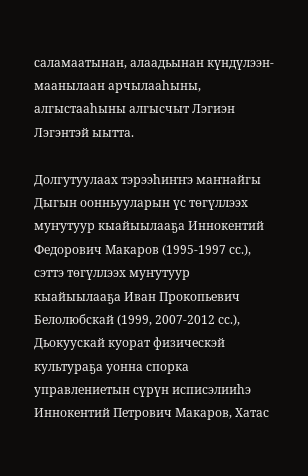саламаатынан, алаадьынан күндүлээн-маанылаан арчылааһыны, алгыстааһыны алгысчыт Лэгиэн Лэгэнтэй ыытта.

Долгутуулаах тэрээһиҥҥэ маҥнайгы Дыгын оонньууларын үс төгүллээх муҥутуур кыайыылааҕа Иннокентий Федорович Макаров (1995-1997 сс.), сэттэ төгүллээх муҥутуур кыайыылааҕа Иван Прокопьевич Белолюбскай (1999, 2007-2012 сс.), Дьокуускай куорат физическэй культураҕа уонна спорка управлениетын сүрүн исписэлииһэ Иннокентий Петрович Макаров, Хатас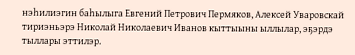нэһилиэгин баһылыга Евгений Петрович Пермяков, Алексей Уваровскай тириэньэрэ Николай Николаевич Иванов кыттыыны ыллылар, эҕэрдэ тыллары эттилэр.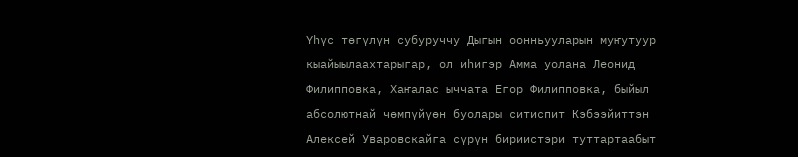Үһүс төгүлүн субуруччу Дыгын оонньууларын муҥутуур кыайыылаахтарыгар, ол иһигэр Амма уолана Леонид Филипповка, Хаҥалас ыччата Егор Филипповка, быйыл абсолютнай чөмпүйүөн буолары ситиспит Кэбээйиттэн Алексей Уваровскайга сүрүн бириистэри туттартаабыт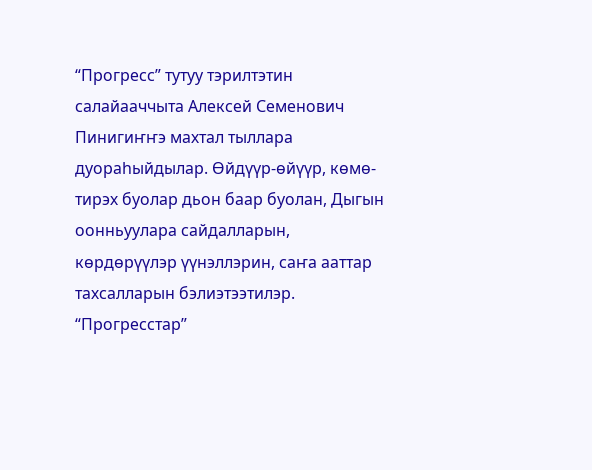“Прогресс” тутуу тэрилтэтин салайааччыта Алексей Семенович Пинигиҥҥэ махтал тыллара дуораһыйдылар. Өйдүүр-өйүүр, көмө-тирэх буолар дьон баар буолан, Дыгын оонньуулара сайдалларын, көрдөрүүлэр үүнэллэрин, саҥа ааттар тахсалларын бэлиэтээтилэр. “Прогресстар”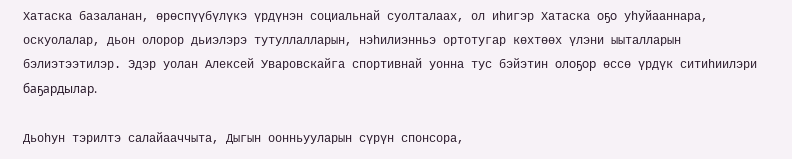Хатаска базаланан, өрөспүүбүлүкэ үрдүнэн социальнай суолталаах, ол иһигэр Хатаска оҕо уһуйааннара, оскуолалар, дьон олорор дьиэлэрэ тутуллалларын, нэһилиэнньэ ортотугар көхтөөх үлэни ыыталларын бэлиэтээтилэр. Эдэр уолан Алексей Уваровскайга спортивнай уонна тус бэйэтин олоҕор өссө үрдүк ситиһиилэри баҕардылар.

Дьоһун тэрилтэ салайааччыта, Дыгын оонньууларын сүрүн спонсора,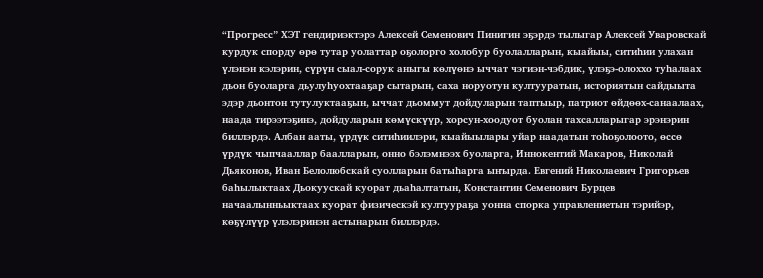“Прогресс” ХЭТ гендириэктэрэ Алексей Семенович Пинигин эҕэрдэ тылыгар Алексей Уваровскай курдук спорду өрө тутар уолаттар оҕолорго холобур буолалларын, кыайыы, ситиһии улахан үлэнэн кэлэрин, сүрүн сыал-сорук аныгы көлүөнэ ыччат чэгиэн-чэбдик, үлэҕэ-олоххо туһалаах дьон буоларга дьулуһуохтааҕар сытарын, саха норуотун култууратын, историятын сайдыыта эдэр дьонтон тутулуктааҕын, ыччат дьоммут дойдуларын таптыыр, патриот өйдөөх-санаалаах, наада тирээтэҕинэ, дойдуларын көмүскүүр, хорсун-хоодуот буолан тахсалларыгар эрэнэрин биллэрдэ. Албан ааты, үрдүк ситиһиилэри, кыайыылары уйар наадатын тоһоҕолоото, өссө үрдүк чыпчааллар баалларын, онно бэлэмнээх буоларга, Иннокентий Макаров, Николай Дьяконов, Иван Белолюбскай суолларын батыһарга ыҥырда. Евгений Николаевич Григорьев баһылыктаах Дьокуускай куорат дьаһалтатын, Константин Семенович Бурцев начаалынньыктаах куорат физическэй култуураҕа уонна спорка управлениетын тэрийэр, көҕүлүүр үлэлэринэн астынарын биллэрдэ.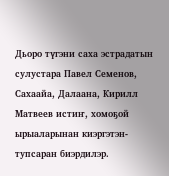Дьоро түгэни саха эстрадатын сулустара Павел Семенов, Сахаайа, Далаана, Кирилл Матвеев истиҥ, хомоҕой ырыаларынан киэргэтэн-тупсаран биэрдилэр.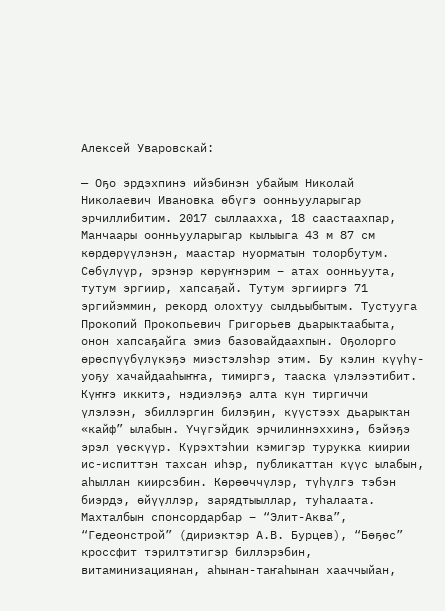Алексей Уваровскай:

— Оҕо эрдэхпинэ ийэбинэн убайым Николай Николаевич Ивановка өбүгэ оонньууларыгар эрчиллибитим. 2017 сыллаахха, 18 саастаахпар, Манчаары оонньууларыгар кылыыга 43 м 87 см көрдөрүүлэнэн, маастар нуорматын толорбутум. Сөбүлүүр, эрэнэр көрүҥнэрим – атах оонньуута, тутум эргиир, хапсаҕай. Тутум эргииргэ 71 эргийэммин, рекорд олохтуу сылдьыбытым. Тустууга Прокопий Прокопьевич Григорьев дьарыктаабыта, онон хапсаҕайга эмиэ базовайдаахпын. Оҕолорго өрөспүүбүлүкэҕэ миэстэлэһэр этим. Бу кэлин күүһү-уоҕу хачайдааһыҥҥа, тимиргэ, тааска үлэлээтибит. Күҥҥэ иккитэ, нэдиэлэҕэ алта күн тиргиччи үлэлээн, эбиллэргин билэҕин, күүстээх дьарыктан «кайф” ылабын. Үчүгэйдик эрчилиннэххинэ, бэйэҕэ эрэл үөскүүр. Күрэхтэһии кэмигэр турукка киирии ис-испиттэн тахсан иһэр, публикаттан күүс ылабын, аһыллан киирсэбин. Көрөөччүлэр, түһүлгэ тэбэн биэрдэ, өйүүллэр, зарядтыыллар, туһалаата. Махталбын спонсордарбар – “Элит-Аква”, “Гедеонстрой” (дириэктэр А.В. Бурцев), “Бөҕөс” кроссфит тэрилтэтигэр биллэрэбин, витаминизациянан, аһынан-таҥаһынан хааччыйан,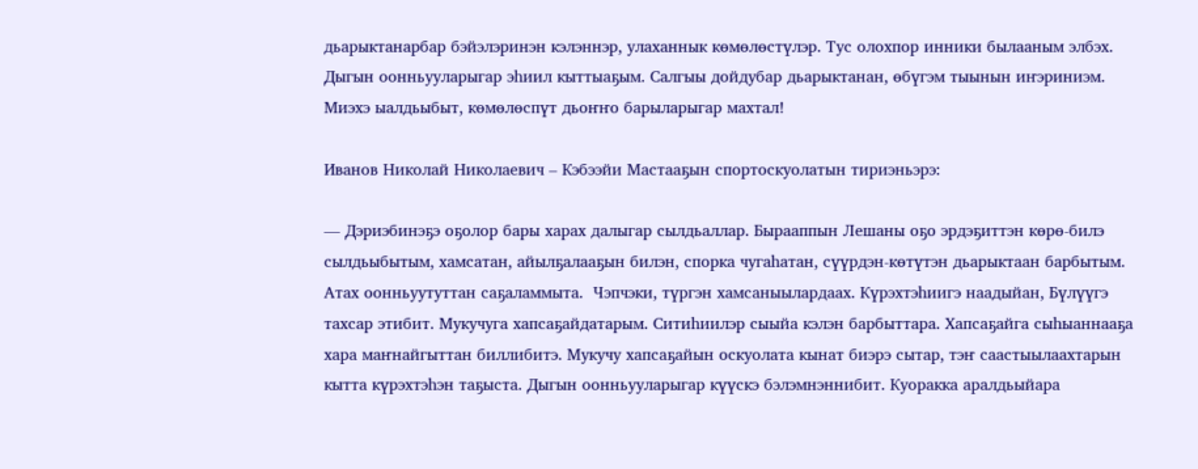дьарыктанарбар бэйэлэринэн кэлэннэр, улаханнык көмөлөстүлэр. Тус олохпор инники былааным элбэх. Дыгын оонньууларыгар эһиил кыттыаҕым. Салгыы дойдубар дьарыктанан, өбүгэм тыынын иҥэриниэм. Миэхэ ыалдьыбыт, көмөлөспүт дьоҥҥо барыларыгар махтал!

Иванов Николай Николаевич – Кэбээйи Мастааҕын спортоскуолатын тириэньэрэ:

— Дэриэбинэҕэ оҕолор бары харах далыгар сылдьаллар. Бырааппын Лешаны оҕо эрдэҕиттэн көрө-билэ сылдьыбытым, хамсатан, айылҕалааҕын билэн, спорка чугаһатан, сүүрдэн-көтүтэн дьарыктаан барбытым. Атах оонньуутуттан саҕаламмыта.  Чэпчэки, түргэн хамсаныылардаах. Күрэхтэһиигэ наадыйан, Бүлүүгэ тахсар этибит. Мукучуга хапсаҕайдатарым. Ситиһиилэр сыыйа кэлэн барбыттара. Хапсаҕайга сыһыаннааҕа хара маҥнайгыттан биллибитэ. Мукучу хапсаҕайын оскуолата кынат биэрэ сытар, тэҥ саастыылаахтарын кытта күрэхтэһэн таҕыста. Дыгын оонньууларыгар күүскэ бэлэмнэннибит. Куоракка аралдьыйара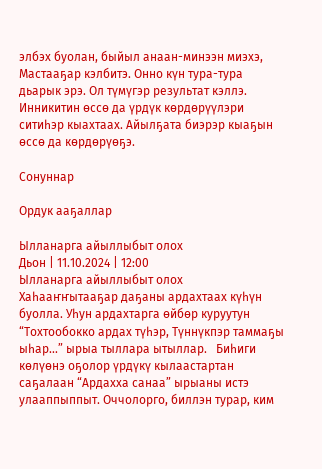элбэх буолан, быйыл анаан-минээн миэхэ, Мастааҕар кэлбитэ. Онно күн тура-тура дьарык эрэ. Ол түмүгэр результат кэллэ. Инникитин өссө да үрдүк көрдөрүүлэри ситиһэр кыахтаах. Айылҕата биэрэр кыаҕын өссө да көрдөрүөҕэ.

Сонуннар

Ордук ааҕаллар

Ылланарга айыллыбыт олох
Дьон | 11.10.2024 | 12:00
Ылланарга айыллыбыт олох
Хаһааҥҥытааҕар даҕаны ардахтаах күһүн буолла. Уһун ардахтарга өйбөр куруутун “Тохтообокко ардах түһэр, Түннүкпэр таммаҕы ыһар...” ырыа тыллара ытыллар.   Биһиги көлүөнэ оҕолор үрдүкү кылаастартан саҕалаан “Ардахха санаа” ырыаны истэ улааппыппыт. Оччолорго, биллэн турар, ким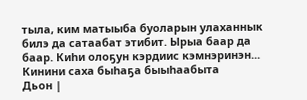тыла, ким матыыба буоларын улаханнык билэ да сатаабат этибит. Ырыа баар да баар. Киһи олоҕун кэрдиис кэмнэринэн...
Кинини саха быһаҕа быыһаабыта
Дьон |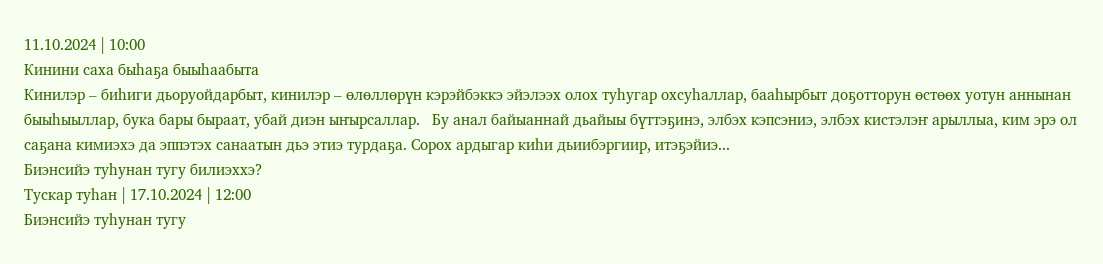11.10.2024 | 10:00
Кинини саха быһаҕа быыһаабыта
Кинилэр – биһиги дьоруойдарбыт, кинилэр – өлөллөрүн кэрэйбэккэ эйэлээх олох туһугар охсуһаллар, бааһырбыт доҕотторун өстөөх уотун аннынан быыһыыллар, бука бары быраат, убай диэн ыҥырсаллар.   Бу анал байыаннай дьайыы бүттэҕинэ, элбэх кэпсэниэ, элбэх кистэлэҥ арыллыа, ким эрэ ол саҕана кимиэхэ да эппэтэх санаатын дьэ этиэ турдаҕа. Сорох ардыгар киһи дьиибэргиир, итэҕэйиэ...
Биэнсийэ туһунан тугу билиэххэ?
Тускар туһан | 17.10.2024 | 12:00
Биэнсийэ туһунан тугу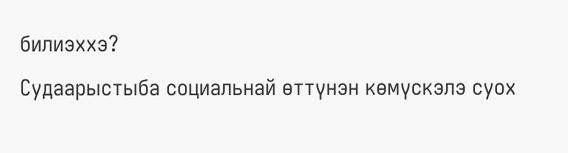билиэххэ?
Судаарыстыба социальнай өттүнэн көмүскэлэ суох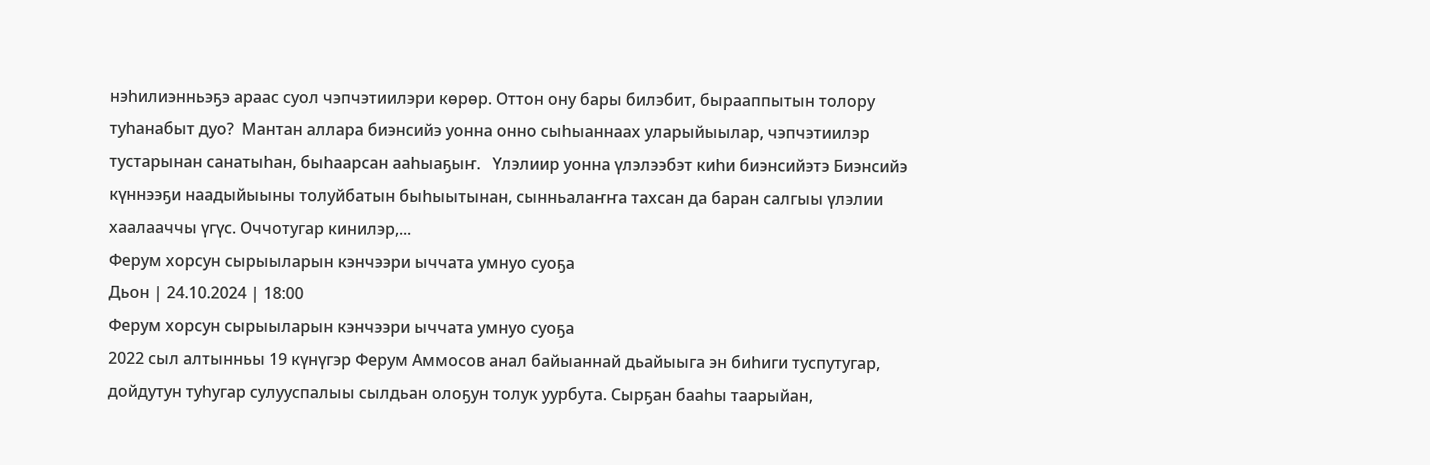нэһилиэнньэҕэ араас суол чэпчэтиилэри көрөр. Оттон ону бары билэбит, бырааппытын толору туһанабыт дуо?  Мантан аллара биэнсийэ уонна онно сыһыаннаах уларыйыылар, чэпчэтиилэр тустарынан санатыһан, быһаарсан ааһыаҕыҥ.   Үлэлиир уонна үлэлээбэт киһи биэнсийэтэ Биэнсийэ күннээҕи наадыйыыны толуйбатын быһыытынан, сынньалаҥҥа тахсан да баран салгыы үлэлии хаалааччы үгүс. Оччотугар кинилэр,...
Ферум хорсун сырыыларын кэнчээри ыччата умнуо суоҕа
Дьон | 24.10.2024 | 18:00
Ферум хорсун сырыыларын кэнчээри ыччата умнуо суоҕа
2022 сыл алтынньы 19 күнүгэр Ферум Аммосов анал байыаннай дьайыыга эн биһиги туспутугар, дойдутун туһугар сулууспалыы сылдьан олоҕун толук уурбута. Сырҕан бааһы таарыйан,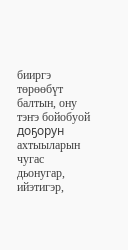бииргэ төрөөбүт балтын, ону тэҥэ бойобуой доҕорун ахтыыларын чугас дьонугар, ийэтигэр,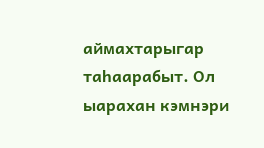аймахтарыгар таһаарабыт. Ол ыарахан кэмнэри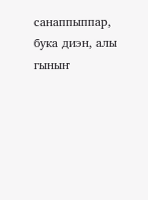санаппыппар, бука диэн, алы гыныҥ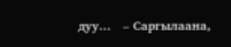дуу...   – Саргылаана,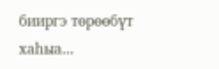бииргэ төрөөбүт хаһыа...